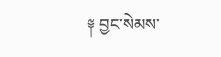༈ བྱང་སེམས་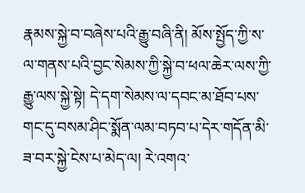རྣམས་སྐྱེ་བ་བཞེས་པའི་རྒྱུ་བཞི་ནི། མོས་སྤྱོད་ཀྱི་ས་ལ་གནས་པའི་བྱང་སེམས་ཀྱི་སྐྱེ་བ་ཕལ་ཆེར་ལས་ཀྱི་རྒྱུ་ལས་སྐྱེ་སྟེ། དེ་དག་སེམས་ལ་དབང་མ་ཐོབ་པས་གང་དུ་བསམ་ཤིང་སྨོན་ལམ་བཏབ་པ་དེར་གདོན་མི་ཟ་བར་སྐྱེ་ངེས་པ་མེད་ལ། རེ་འགའ་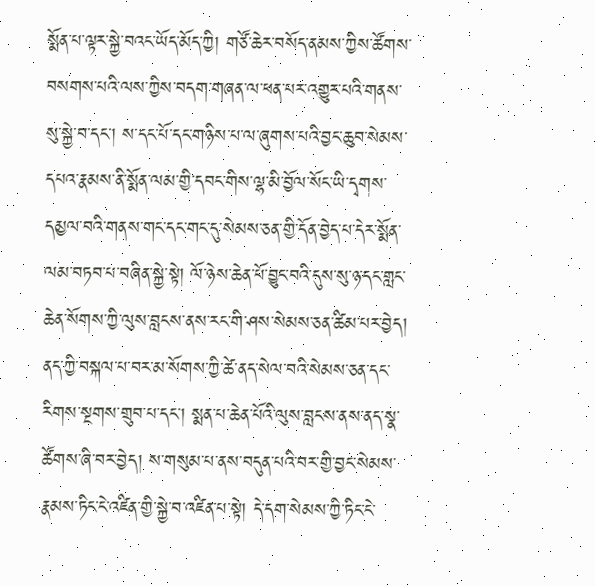སྨོན་པ་ལྟར་སྐྱེ་བའང་ཡོད་མོད་ཀྱི། གཙོ་ཆེར་བསོད་ནམས་ཀྱིས་ཚོགས་བསགས་པའི་ལས་ཀྱིས་བདག་གཞན་ལ་ཕན་པར་འགྱུར་པའི་གནས་སུ་སྐྱེ་བ་དང་། ས་དང་པོ་དང་གཉིས་པ་ལ་ཞུགས་པའི་བྱང་ཆུབ་སེམས་དཔའ་རྣམས་ནི་སྨོན་ལམ་གྱི་དབང་གིས་ལྷ་མི་བྱོལ་སོང་ཡི་དྭགས་དམྱལ་བའི་གནས་གང་དང་གང་དུ་སེམས་ཅན་གྱི་དོན་བྱེད་པ་དེར་སྨོན་ལམ་བཏབ་པ་བཞིན་སྐྱེ་སྟེ། ལོ་ཉེས་ཆེན་པོ་བྱུང་བའི་དུས་སུ་ཉ་དང་གླང་ཆེན་སོགས་ཀྱི་ལུས་བླངས་ནས་རང་གི་ཤས་སེམས་ཅན་ཚིམ་པར་བྱེད། ནད་ཀྱི་བསྐལ་པ་བར་མ་སོགས་ཀྱི་ཚེ་ནད་སེལ་བའི་སེམས་ཅན་དང་རིགས་སྔགས་གྲུབ་པ་དང་། སྨན་པ་ཆེན་པོའི་ལུས་བླངས་ནས་ནད་སྣ་ཚོགས་ཞི་བར་བྱེད། ས་གསུམ་པ་ནས་བདུན་པའི་བར་གྱི་བྱང་སེམས་རྣམས་ཏིང་ངེ་འཛིན་གྱི་སྐྱེ་བ་འཛིན་པ་སྟེ། དེ་དག་སེམས་ཀྱི་ཏིང་ངེ་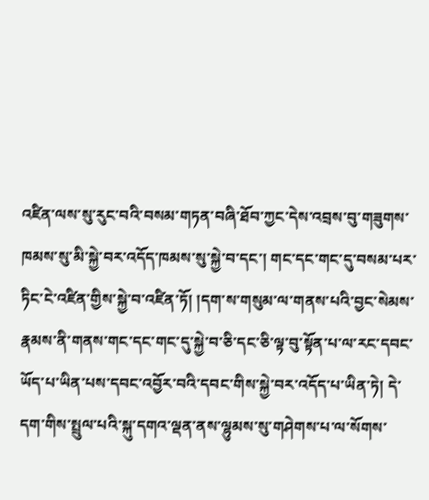འཛིན་ལས་སུ་རུང་བའི་བསམ་གཏན་བཞི་ཐོབ་ཀྱང་དེས་འབྲས་བུ་གཟུགས་ཁམས་སུ་མི་སྐྱེ་བར་འདོད་ཁམས་སུ་སྐྱེ་བ་དང་། གང་དང་གང་དུ་བསམ་པར་ཏིང་ངེ་འཛིན་གྱིས་སྐྱེ་བ་འཛིན་ཏོ། །དག་ས་གསུམ་ལ་གནས་པའི་བྱང་སེམས་རྣམས་ནི་གནས་གང་དང་གང་དུ་སྐྱེ་བ་ཅི་དང་ཅི་ལྟ་བུ་སྟོན་པ་ལ་རང་དབང་ཡོད་པ་ཡིན་པས་དབང་འབྱོར་བའི་དབང་གིས་སྐྱེ་བར་འདོད་པ་ཡིན་ཏེ། དེ་དག་གིས་སྤྲུལ་པའི་སྐུ་དགའ་ལྡན་ནས་ལྷུམས་སུ་གཤེགས་པ་ལ་སོགས་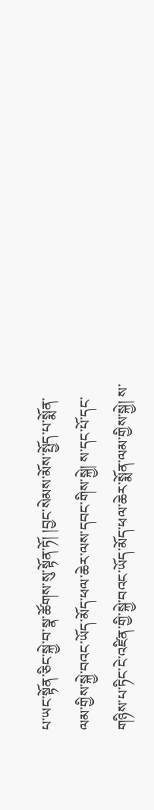པ་ཡང་སྟོན་ཅིང་སྐྱེ་བ་སྣ་ཚོགས་སུ་སྟོན་ཏོ། །བྱང་སེམས་མོས་སྤྱོད་པ་སྨོན་ལམ་གྱིས་སྐྱེ་བའང་ཡོད་མོད་ཕལ་ཆེར་ལས་དབང་གིས་སྐྱེ། ས་དང་པོ་དང་གཉིས་པ་ཏིང་ངེ་འཛིན་གྱི་སྐྱེ་བའང་ཡོད་མོད་ཕལ་ཆེར་སྨོན་ལམ་གྱིས་སྐྱེ། ས་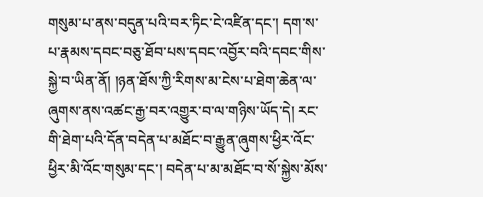གསུམ་པ་ནས་བདུན་པའི་བར་ཏིང་ངེ་འཛིན་དང་། དག་ས་པ་རྣམས་དབང་བཅུ་ཐོབ་པས་དབང་འབྱོར་བའི་དབང་གིས་སྐྱེ་བ་ཡིན་ནོ། །ཉན་ཐོས་ཀྱི་རིགས་མ་ངེས་པ་ཐེག་ཆེན་ལ་ཞུགས་ནས་འཚང་རྒྱ་བར་འགྱུར་བ་ལ་གཉིས་ཡོད་དེ། རང་གི་ཐེག་པའི་དོན་བདེན་པ་མཐོང་བ་རྒྱུན་ཞུགས་ཕྱིར་འོང་ཕྱིར་མི་འོང་གསུམ་དང་། བདེན་པ་མ་མཐོང་བ་སོ་སྐྱེས་མོས་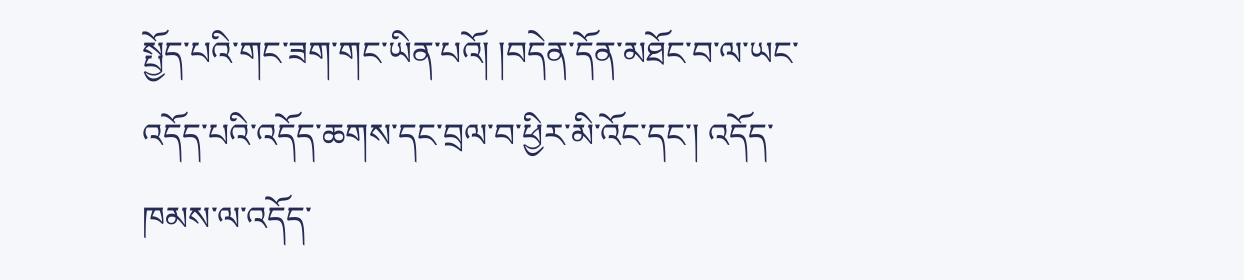སྤྱོད་པའི་གང་ཟག་གང་ཡིན་པའོ། །བདེན་དོན་མཐོང་བ་ལ་ཡང་འདོད་པའི་འདོད་ཆགས་དང་བྲལ་བ་ཕྱིར་མི་འོང་དང་། འདོད་ཁམས་ལ་འདོད་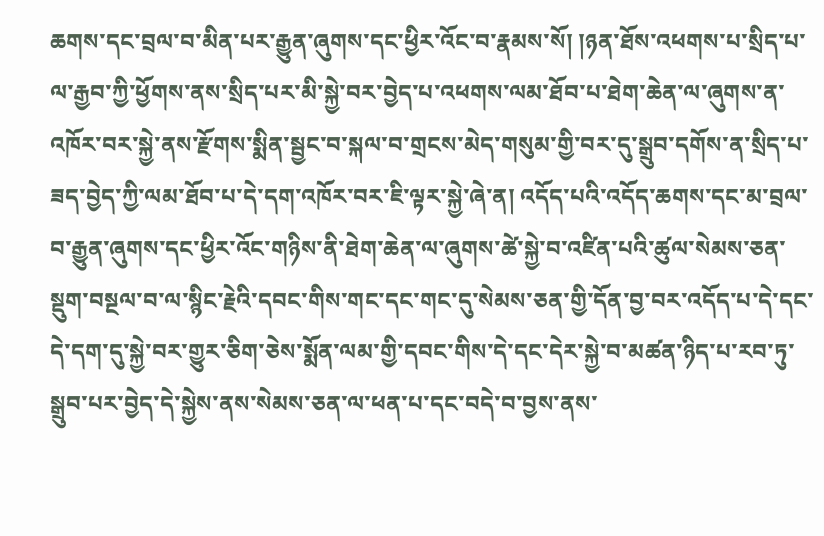ཆགས་དང་བྲལ་བ་མིན་པར་རྒྱུན་ཞུགས་དང་ཕྱིར་འོང་བ་རྣམས་སོ། །ཉན་ཐོས་འཕགས་པ་སྲིད་པ་ལ་རྒྱབ་ཀྱི་ཕྱོགས་ནས་སྲིད་པར་མི་སྐྱེ་བར་བྱེད་པ་འཕགས་ལམ་ཐོབ་པ་ཐེག་ཆེན་ལ་ཞུགས་ན་འཁོར་བར་སྐྱེ་ནས་རྫོགས་སྨིན་སྦྱང་བ་སྐལ་བ་གྲངས་མེད་གསུམ་གྱི་བར་དུ་སྒྲུབ་དགོས་ན་སྲིད་པ་ཟད་བྱེད་ཀྱི་ལམ་ཐོབ་པ་དེ་དག་འཁོར་བར་ཇི་ལྟར་སྐྱེ་ཞེ་ན། འདོད་པའི་འདོད་ཆགས་དང་མ་བྲལ་བ་རྒྱུན་ཞུགས་དང་ཕྱིར་འོང་གཉིས་ནི་ཐེག་ཆེན་ལ་ཞུགས་ཚེ་སྐྱེ་བ་འཛིན་པའི་ཚུལ་སེམས་ཅན་སྡུག་བསྔལ་བ་ལ་སྙིང་རྗེའི་དབང་གིས་གང་དང་གང་དུ་སེམས་ཅན་གྱི་དོན་བྱ་བར་འདོད་པ་དེ་དང་དེ་དག་དུ་སྐྱེ་བར་གྱུར་ཅིག་ཅེས་སྨོན་ལམ་གྱི་དབང་གིས་དེ་དང་དེར་སྐྱེ་བ་མཚན་ཉིད་པ་རབ་ཏུ་སྒྲུབ་པར་བྱེད་དེ་སྐྱེས་ནས་སེམས་ཅན་ལ་ཕན་པ་དང་བདེ་བ་བྱས་ནས་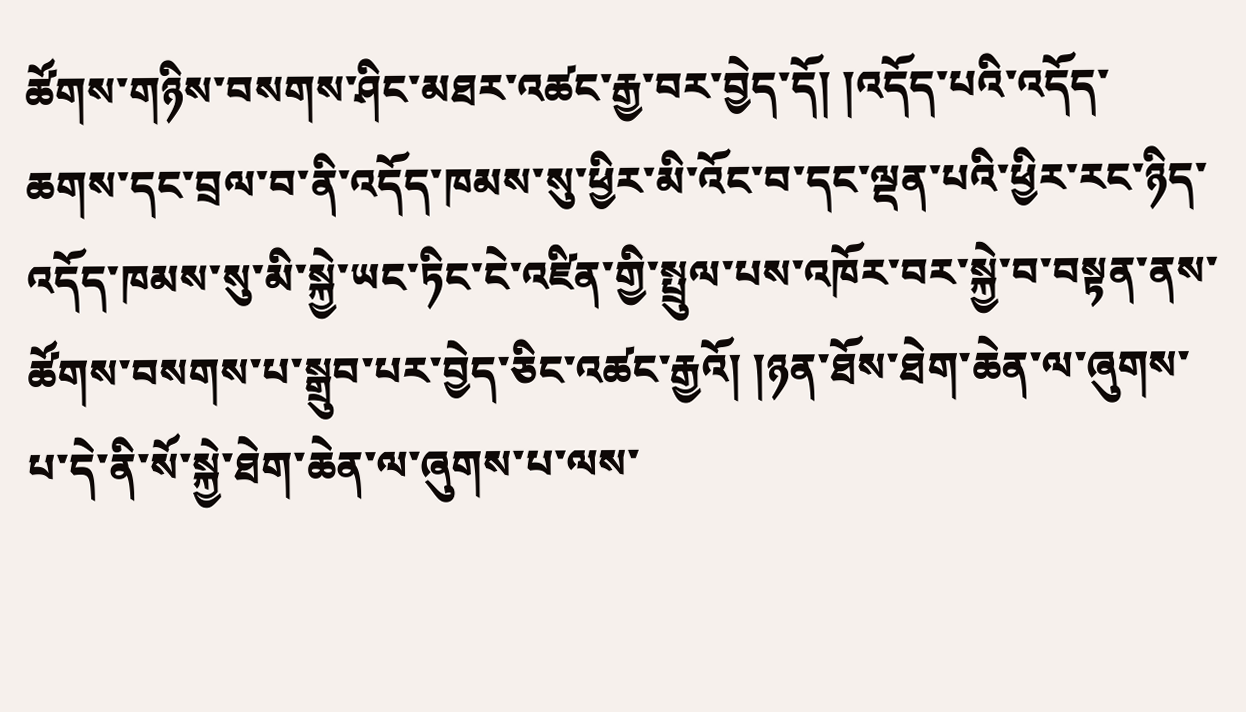ཚོགས་གཉིས་བསགས་ཤིང་མཐར་འཚང་རྒྱ་བར་བྱེད་དོ། །འདོད་པའི་འདོད་ཆགས་དང་བྲལ་བ་ནི་འདོད་ཁམས་སུ་ཕྱིར་མི་འོང་བ་དང་ལྡན་པའི་ཕྱིར་རང་ཉིད་འདོད་ཁམས་སུ་མི་སྐྱེ་ཡང་ཏིང་ངེ་འཛིན་གྱི་སྤྲུལ་པས་འཁོར་བར་སྐྱེ་བ་བསྟན་ནས་ཚོགས་བསགས་པ་སྒྲུབ་པར་བྱེད་ཅིང་འཚང་རྒྱའོ། །ཉན་ཐོས་ཐེག་ཆེན་ལ་ཞུགས་པ་དེ་ནི་སོ་སྐྱེ་ཐེག་ཆེན་ལ་ཞུགས་པ་ལས་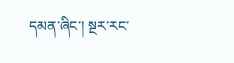དམན་ཞིང་། སྔར་རང་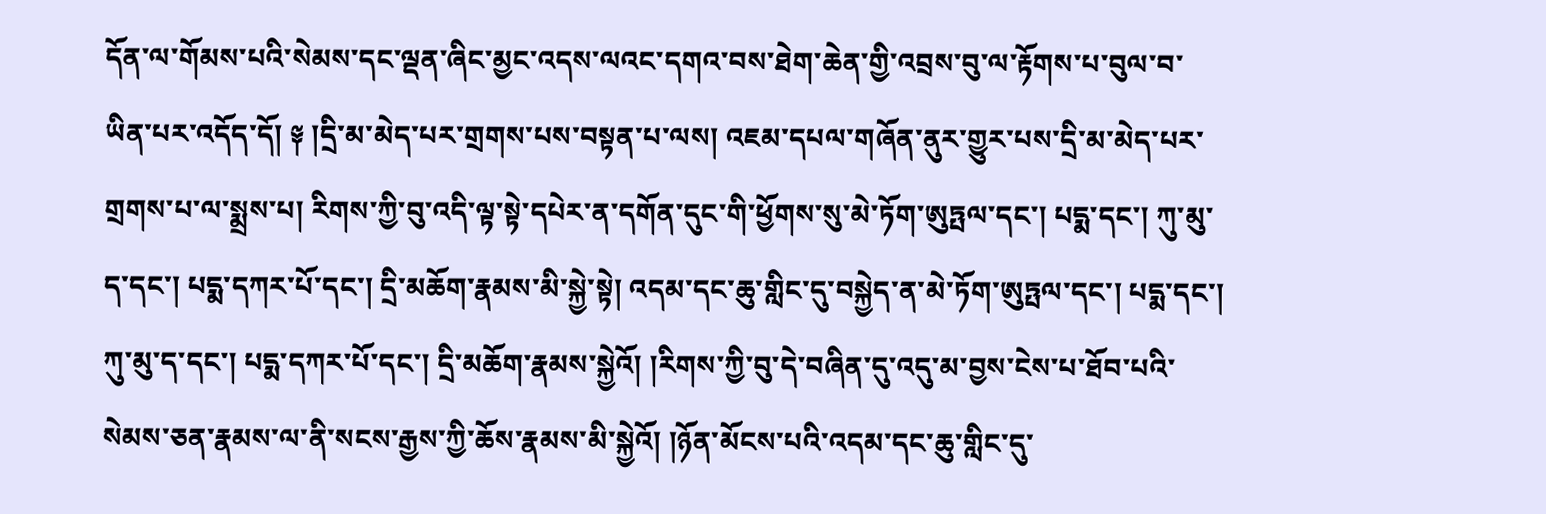དོན་ལ་གོམས་པའི་སེམས་དང་ལྡན་ཞིང་མྱང་འདས་ལའང་དགའ་བས་ཐེག་ཆེན་གྱི་འབྲས་བུ་ལ་རྟོགས་པ་བུལ་བ་ཡིན་པར་འདོད་དོ། ༈ །དྲི་མ་མེད་པར་གྲགས་པས་བསྟན་པ་ལས། འཇམ་དཔལ་གཞོན་ནུར་གྱུར་པས་དྲི་མ་མེད་པར་གྲགས་པ་ལ་སྨྲས་པ། རིགས་ཀྱི་བུ་འདི་ལྟ་སྟེ་དཔེར་ན་དགོན་དུང་གི་ཕྱོགས་སུ་མེ་ཏོག་ཨུཏྤལ་དང་། པདྨ་དང་། ཀུ་མུ་ད་དང་། པདྨ་དཀར་པོ་དང་། དྲི་མཆོག་རྣམས་མི་སྐྱེ་སྟེ། འདམ་དང་ཆུ་གླིང་དུ་བསྐྱེད་ན་མེ་ཏོག་ཨུཏྤལ་དང་། པདྨ་དང་། ཀུ་མུ་ད་དང་། པདྨ་དཀར་པོ་དང་། དྲི་མཆོག་རྣམས་སྐྱེའོ། །རིགས་ཀྱི་བུ་དེ་བཞིན་དུ་འདུ་མ་བྱས་ངེས་པ་ཐོབ་པའི་སེམས་ཅན་རྣམས་ལ་ནི་སངས་རྒྱས་ཀྱི་ཆོས་རྣམས་མི་སྐྱེའོ། །ཉོན་མོངས་པའི་འདམ་དང་ཆུ་གླིང་དུ་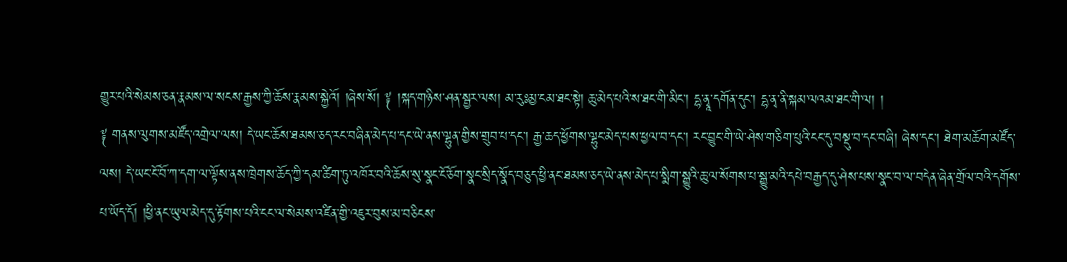གྱུར་པའི་སེམས་ཅན་རྣམས་ལ་སངས་རྒྱས་ཀྱི་ཆོས་རྣམས་སྐྱེའོ། །ཞེས་སོ། ༈ །སྐད་གཉིས་ཤན་སྦྱར་ལས། མ་རུཿམྱ་ངམ་ཐང་སྟེ། ཆུ་མེད་པའི་ས་ཐང་གི་མིང་། དྷ་ནྭཱ་དགོན་དུང་། དྷ་ནྭ་ནི་སྐམ་ལའམ་ཐང་གི་ལ། །
༈ གནས་ལུགས་མཛོད་འགྲེལ་ལས། དེ་ཡང་ཆོས་ཐམས་ཅད་རང་བཞིན་མེད་པ་དང་ཡེ་ནས་ལྷུན་གྱིས་གྲུབ་པ་དང་། རྒྱ་ཆད་ཕྱོགས་ལྷུང་མེད་པས་ཕྱལ་བ་དང་། རང་བྱུང་གི་ཡེ་ཤེས་གཅིག་པུའི་ངང་དུ་བསྡུ་བ་དང་བཞི། ཞེས་དང་། ཐེག་མཆོག་མཛོད་ལས། དེ་ཡང་ངོ་བོ་ཀ་དག་ལ་ལྟོས་ནས་ཁྲེགས་ཆོད་ཀྱི་དམ་ཚིག་ཏུ་འཁོར་བའི་ཆོས་སུ་སྣང་ངོ་ཅོག་སྣང་སྲིད་སྣོད་བཅུད་ཕྱི་ནང་ཐམས་ཅད་ཡེ་ནས་མེད་པ་སྨིག་སྒྱུའི་ཆུ་ལ་སོགས་པ་སྒྱུ་མའི་དཔེ་བརྒྱད་དུ་ཤེས་པས་སྣང་བ་ལ་བདེན་ཞེན་གྲོལ་བའི་དགོས་པ་ཡོད་དོ། །ཕྱི་ནང་ཡུལ་མེད་དུ་རྟོགས་པའི་ངང་ལ་སེམས་འཛིན་གྱི་འཇུར་བུས་མ་བཅིངས་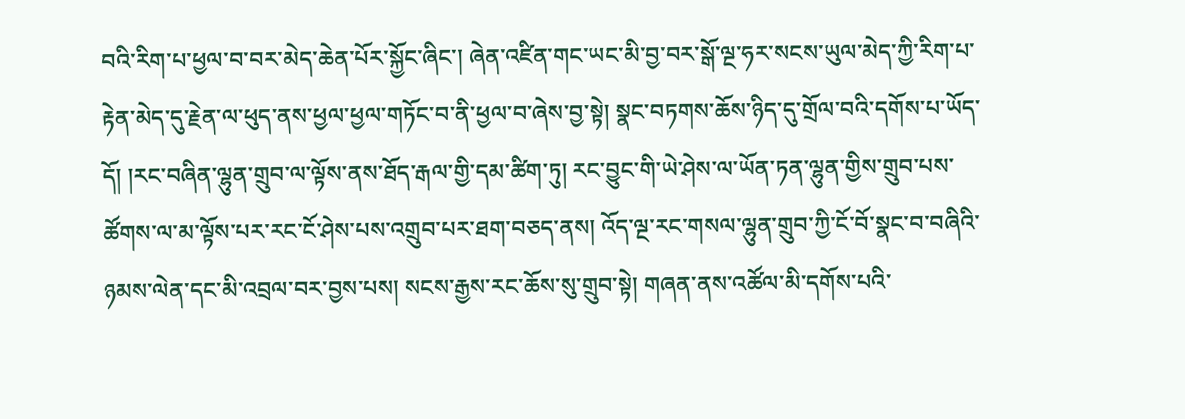བའི་རིག་པ་ཕྱལ་བ་བར་མེད་ཆེན་པོར་སྐྱོང་ཞིང་། ཞེན་འཛིན་གང་ཡང་མི་བྱ་བར་སྒོ་ལྔ་ཧར་སངས་ཡུལ་མེད་ཀྱི་རིག་པ་རྟེན་མེད་དུ་རྗེན་ལ་ཕུད་ནས་ཕྱལ་ཕྱལ་གཏོང་བ་ནི་ཕྱལ་བ་ཞེས་བྱ་སྟེ། སྣང་བཏགས་ཆོས་ཉིད་དུ་གྲོལ་བའི་དགོས་པ་ཡོད་དོ། །རང་བཞིན་ལྷུན་གྲུབ་ལ་ལྟོས་ནས་ཐོད་རྒལ་གྱི་དམ་ཚིག་ཏུ། རང་བྱུང་གི་ཡེ་ཤེས་ལ་ཡོན་ཏན་ལྷུན་གྱིས་གྲུབ་པས་ཚོགས་ལ་མ་ལྟོས་པར་རང་ངོ་ཤེས་པས་འགྲུབ་པར་ཐག་བཅད་ནས། འོད་ལྔ་རང་གསལ་ལྷུན་གྲུབ་ཀྱི་ངོ་བོ་སྣང་བ་བཞིའི་ཉམས་ལེན་དང་མི་འབྲལ་བར་བྱས་པས། སངས་རྒྱས་རང་ཆོས་སུ་གྲུབ་སྟེ། གཞན་ནས་འཚོལ་མི་དགོས་པའི་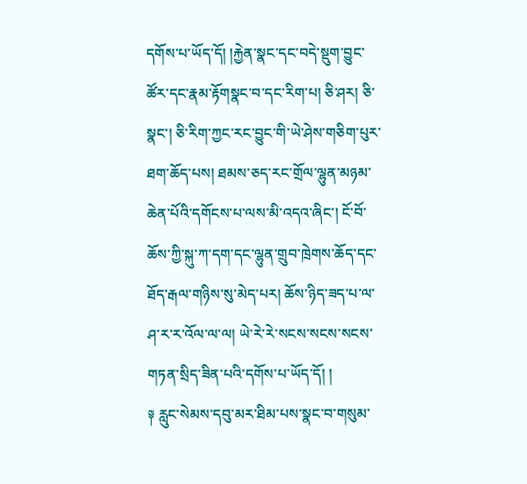དགོས་པ་ཡོད་དོ། །རྐྱེན་སྣང་དང་བདེ་སྡུག་བྱུང་ཚོར་དང་རྣམ་རྟོགསྣང་བ་དང་རིག་པ། ཅི་ཤར། ཅི་སྣང་། ཅི་རིག་ཀྱང་རང་བྱུང་གི་ཡེ་ཤེས་གཅིག་པུར་ཐག་ཆོད་པས། ཐམས་ཅད་རང་གྲོལ་ལྷུན་མཉམ་ཆེན་པོའི་དགོངས་པ་ལས་མི་འདའ་ཞིང་། ངོ་བོ་ཆོས་ཀྱི་སྐུ་ཀ་དག་དང་ལྷུན་གྲུབ་ཁྲེགས་ཆོད་དང་ཐོད་རྒལ་གཉིས་སུ་མེད་པར། ཆོས་ཉིད་ཟད་པ་ལ་ཤ་ར་ར་འོལ་ལ་ལ། ཡེ་རེ་རེ་སངས་སངས་སངས་གཏན་སྲིད་ཟིན་པའི་དགོས་པ་ཡོད་དོ། །
༈ རླུང་སེམས་དབུ་མར་ཐིམ་པས་སྣང་བ་གསུམ་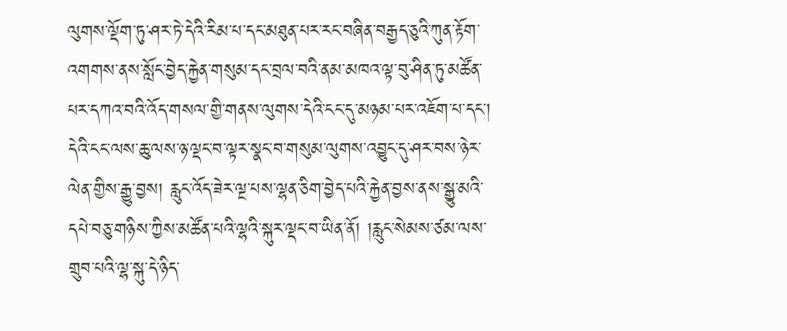ལུགས་ལྡོག་ཏུ་ཤར་ཏེ་དེའི་རིམ་པ་དང་མཐུན་པར་རང་བཞིན་བརྒྱད་ཅུའི་ཀུན་རྟོག་འགགས་ནས་སློང་བྱེད་རྐྱེན་གསུམ་དང་བྲལ་བའི་ནམ་མཁའ་ལྟ་བུ་ཤིན་ཏུ་མཚོན་པར་དཀའ་བའི་འོད་གསལ་གྱི་གནས་ལུགས་དེའི་ངང་དུ་མཉམ་པར་འཇོག་པ་དང་། དེའི་ངང་ལས་ཆུ་ལས་ཉ་ལྡང་བ་ལྟར་སྣང་བ་གསུམ་ལུགས་འབྱུང་དུ་ཤར་བས་ཉེར་ལེན་གྱིས་རྒྱུ་བྱས། རླུང་འོད་ཟེར་ལྔ་པས་ལྷན་ཅིག་བྱེད་པའི་རྐྱེན་བྱས་ནས་སྒྱུ་མའི་དཔེ་བཅུ་གཉིས་ཀྱིས་མཚོན་པའི་ལྷའི་སྐུར་ལྡང་བ་ཡིན་ནོ། །རླུང་སེམས་ཙམ་ལས་གྲུབ་པའི་ལྷ་སྐུ་དེ་ཉིད་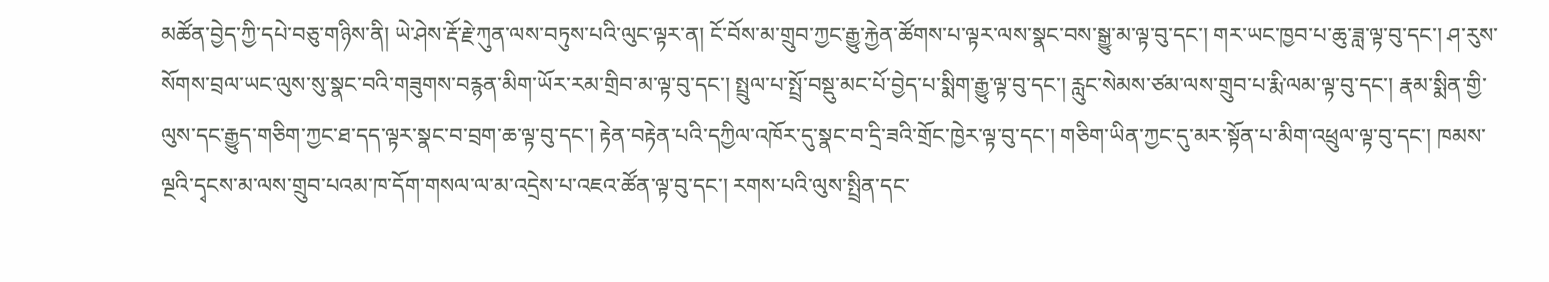མཚོན་བྱེད་ཀྱི་དཔེ་བཅུ་གཉིས་ནི། ཡེ་ཤེས་རྡོ་རྗེ་ཀུན་ལས་བཏུས་པའི་ལུང་ལྟར་ན། ངོ་བོས་མ་གྲུབ་ཀྱང་རྒྱུ་རྐྱེན་ཚོགས་པ་ལྟར་ལས་སྣང་བས་སྒྱུ་མ་ལྟ་བུ་དང་། གར་ཡང་ཁྱབ་པ་ཆུ་ཟླ་ལྟ་བུ་དང་། ཤ་རུས་སོགས་བྲལ་ཡང་ལུས་སུ་སྣང་བའི་གཟུགས་བརྙན་མིག་ཡོར་རམ་གྲིབ་མ་ལྟ་བུ་དང་། སྤྲུལ་པ་སྤྲོ་བསྡུ་མང་པོ་བྱེད་པ་སྨིག་རྒྱུ་ལྟ་བུ་དང་། རླུང་སེམས་ཙམ་ལས་གྲུབ་པ་རྨི་ལམ་ལྟ་བུ་དང་། རྣམ་སྨིན་གྱི་ལུས་དང་རྒྱུད་གཅིག་ཀྱང་ཐ་དད་ལྟར་སྣང་བ་བྲག་ཆ་ལྟ་བུ་དང་། རྟེན་བརྟེན་པའི་དཀྱིལ་འཁོར་དུ་སྣང་བ་དྲི་ཟའི་གྲོང་ཁྱེར་ལྟ་བུ་དང་། གཅིག་ཡིན་ཀྱང་དུ་མར་སྟོན་པ་མིག་འཕྲུལ་ལྟ་བུ་དང་། ཁམས་ལྔའི་དྭངས་མ་ལས་གྲུབ་པའམ་ཁ་དོག་གསལ་ལ་མ་འདྲེས་པ་འཇའ་ཚོན་ལྟ་བུ་དང་། རགས་པའི་ལུས་སྤྲིན་དང་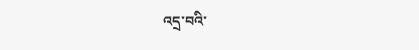འདྲ་བའི་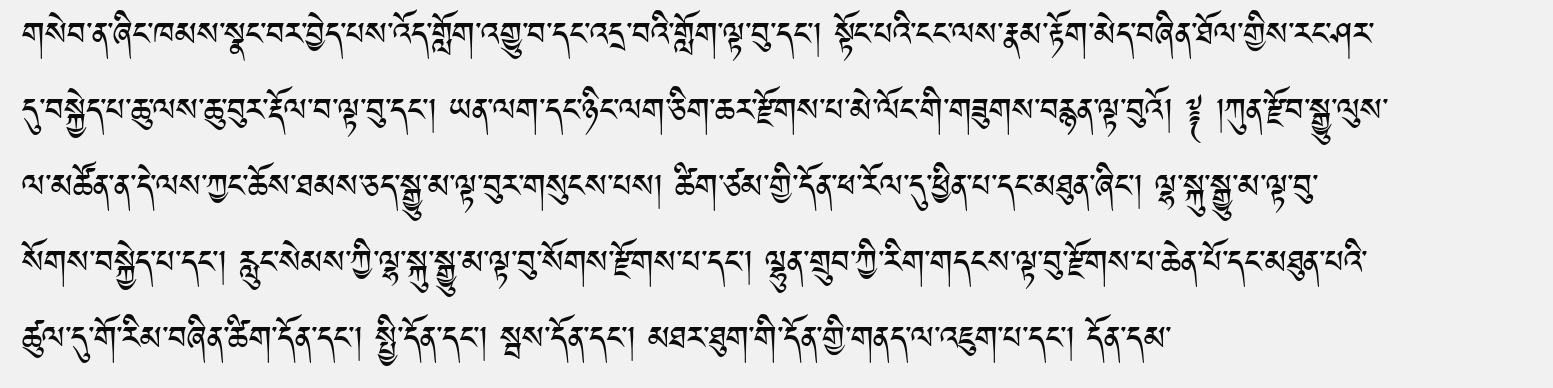གསེབ་ན་ཞིང་ཁམས་སྣང་བར་བྱེད་པས་འོད་གློག་འགྱུ་བ་དང་འདྲ་བའི་གློག་ལྟ་བུ་དང་། སྟོང་པའི་ངང་ལས་རྣམ་རྟོག་མེད་བཞིན་ཐོལ་གྱིས་རང་ཤར་དུ་བསྐྱེད་པ་ཆུ་ལས་ཆུ་བུར་རྡོལ་བ་ལྟ་བུ་དང་། ཡན་ལག་དང་ཉིང་ལག་ཅིག་ཆར་རྫོགས་པ་མེ་ལོང་གི་གཟུགས་བརྙན་ལྟ་བུའོ། ༈ །ཀུན་རྫོབ་སྒྱུ་ལུས་ལ་མཚོན་ན་དེ་ལས་ཀྱང་ཆོས་ཐམས་ཅད་སྒྱུ་མ་ལྟ་བུར་གསུངས་པས། ཚིག་ཙམ་གྱི་དོན་ཕ་རོལ་དུ་ཕྱིན་པ་དང་མཐུན་ཞིང་། ལྷ་སྐུ་སྒྱུ་མ་ལྟ་བུ་སོགས་བསྐྱེད་པ་དང་། རླུང་སེམས་ཀྱི་ལྷ་སྐུ་སྒྱུ་མ་ལྟ་བུ་སོགས་རྫོགས་པ་དང་། ལྷུན་གྲུབ་ཀྱི་རིག་གདངས་ལྟ་བུ་རྫོགས་པ་ཆེན་པོ་དང་མཐུན་པའི་ཚུལ་དུ་གོ་རིམ་བཞིན་ཚིག་དོན་དང་། སྤྱི་དོན་དང་། སྦས་དོན་དང་། མཐར་ཐུག་གི་དོན་གྱི་གནད་ལ་འཇུག་པ་དང་། དོན་དམ་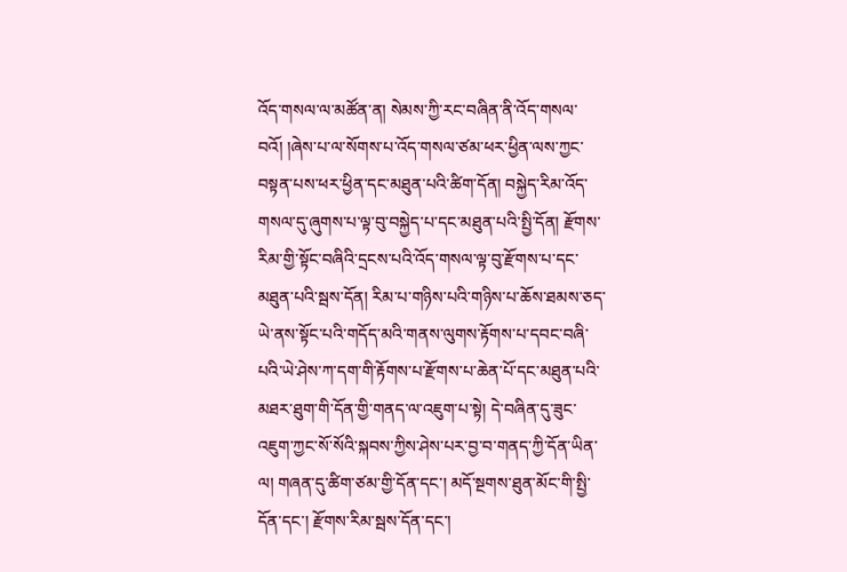འོད་གསལ་ལ་མཚོན་ན། སེམས་ཀྱི་རང་བཞིན་ནི་འོད་གསལ་བའོ། །ཞེས་པ་ལ་སོགས་པ་འོད་གསལ་ཙམ་ཕར་ཕྱིན་ལས་ཀྱང་བསྟན་པས་ཕར་ཕྱིན་དང་མཐུན་པའི་ཚིག་དོན། བསྐྱེད་རིམ་འོད་གསལ་དུ་ཞུགས་པ་ལྟ་བུ་བསྐྱེད་པ་དང་མཐུན་པའི་སྤྱི་དོན། རྫོགས་རིམ་གྱི་སྟོང་བཞིའི་དྲངས་པའི་འོད་གསལ་ལྟ་བུ་རྫོགས་པ་དང་མཐུན་པའི་སྦས་དོན། རིམ་པ་གཉིས་པའི་གཉིས་པ་ཆོས་ཐམས་ཅད་ཡེ་ནས་སྟོང་པའི་གདོད་མའི་གནས་ལུགས་རྟོགས་པ་དབང་བཞི་པའི་ཡེ་ཤེས་ཀ་དག་གི་རྟོགས་པ་རྫོགས་པ་ཆེན་པོ་དང་མཐུན་པའི་མཐར་ཐུག་གི་དོན་གྱི་གནད་ལ་འཇུག་པ་སྟེ། དེ་བཞིན་དུ་ཟུང་འཇུག་ཀྱང་སོ་སོའི་སྐབས་ཀྱིས་ཤེས་པར་བྱ་བ་གནད་ཀྱི་དོན་ཡིན་ལ། གཞན་དུ་ཚིག་ཙམ་གྱི་དོན་དང་། མདོ་སྔགས་ཐུན་མོང་གི་སྤྱི་དོན་དང་། རྫོགས་རིམ་སྦས་དོན་དང་།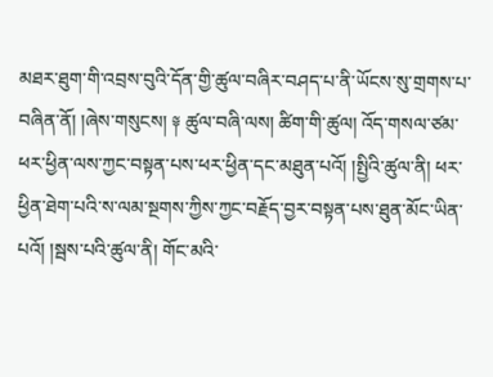མཐར་ཐུག་གི་འབྲས་བུའི་དོན་གྱི་ཚུལ་བཞིར་བཤད་པ་ནི་ཡོངས་སུ་གྲགས་པ་བཞིན་ནོ། །ཞེས་གསུངས། ༈ ཚུལ་བཞི་ལས། ཚིག་གི་ཚུལ། འོད་གསལ་ཙམ་ཕར་ཕྱིན་ལས་ཀྱང་བསྟན་པས་ཕར་ཕྱིན་དང་མཐུན་པའོ། །སྤྱིའི་ཚུལ་ནི། ཕར་ཕྱིན་ཐེག་པའི་ས་ལམ་སྔགས་ཀྱིས་ཀྱང་བརྗོད་བྱར་བསྟན་པས་ཐུན་མོང་ཡིན་པའོ། །སྦས་པའི་ཚུལ་ནི། གོང་མའི་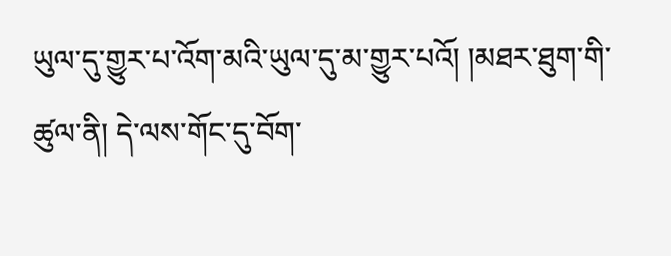ཡུལ་དུ་གྱུར་པ་འོག་མའི་ཡུལ་དུ་མ་གྱུར་པའོ། །མཐར་ཐུག་གི་ཚུལ་ནི། དེ་ལས་གོང་དུ་བོག་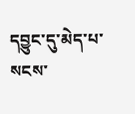དབྱུང་དུ་མེད་པ་སངས་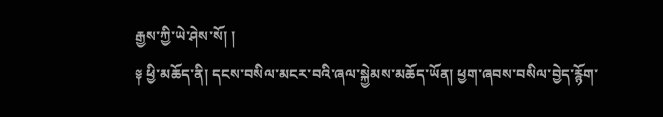རྒྱས་ཀྱི་ཡེ་ཤེས་སོ། །
༈ ཕྱི་མཆོད་ནི། དངས་བསིལ་མངར་བའི་ཞལ་སྐྱེམས་མཆོད་ཡོན། ཕྱག་ཞབས་བསིལ་བྱེད་རྙོག་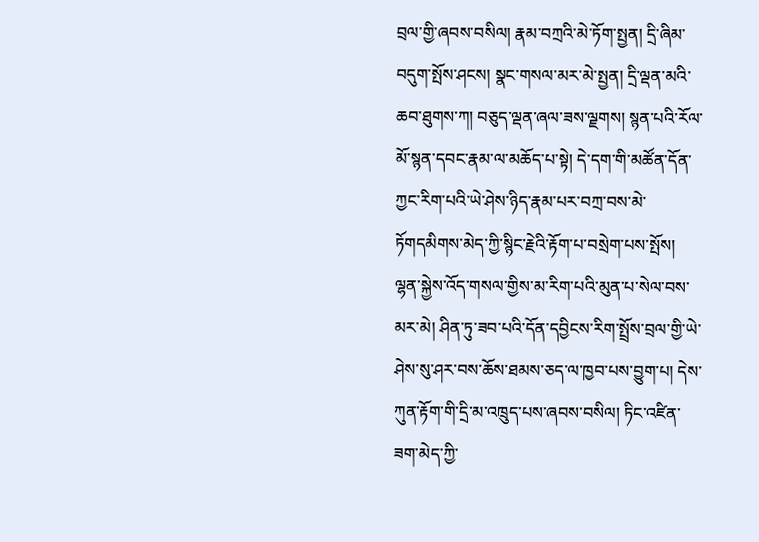བྲལ་གྱི་ཞབས་བསིལ། རྣམ་བཀྲའི་མེ་ཏོག་སྤྱན། དྲི་ཞིམ་བདུག་སྤོས་ཤངས། སྣང་གསལ་མར་མེ་སྤྱན། དྲི་ལྡན་མའི་ཆབ་ཐུགས་ཀ། བཅུད་ལྡན་ཞལ་ཟས་ལྗགས། སྙན་པའི་རོལ་མོ་སྙན་དབང་རྣམ་ལ་མཆོད་པ་སྟེ། དེ་དག་གི་མཚོན་དོན་ཀྱང་རིག་པའི་ཡེ་ཤེས་ཉིད་རྣམ་པར་བཀྲ་བས་མེ་ཏོགདམིགས་མེད་ཀྱི་སྙིང་རྗེའི་རྟོག་པ་བསྲེག་པས་སྤོས། ལྷན་སྐྱེས་འོད་གསལ་གྱིས་མ་རིག་པའི་མུན་པ་སེལ་བས་མར་མེ། ཤིན་ཏུ་ཟབ་པའི་དོན་དབྱིངས་རིག་སྤྲོས་བྲལ་གྱི་ཡེ་ཤེས་སུ་ཤར་བས་ཆོས་ཐམས་ཅད་ལ་ཁྱབ་པས་བྱུག་པ། དེས་ཀུན་རྟོག་གི་དྲི་མ་འཁྲུད་པས་ཞབས་བསིལ། ཏིང་འཛིན་ཟག་མེད་ཀྱི་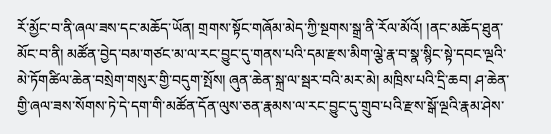རོ་མྱོང་བ་ནི་ཞལ་ཟས་དང་མཆོད་ཡོན། གྲགས་སྟོང་གཞོམ་མེད་ཀྱི་སྔགས་སྒྲ་ནི་རོལ་མོའོ། །ནང་མཆོད་ཐུན་མོང་བ་ནི། མཚོན་བྱེད་བམ་གཙང་མ་ལ་རང་བྱུང་དུ་གནས་པའི་དམ་རྫས་མིག་ལྕེ་རྣ་བ་སྣ་སྙིང་སྟེ་དབང་ལྔའི་མེ་ཏོགཚིལ་ཆེན་བསྲེག་གསུར་གྱི་བདུག་སྤོས། ཞུན་ཆེན་སྐྲ་ལ་སྦར་བའི་མར་མེ། མཁྲིས་པའི་དྲི་ཆབ། ཤ་ཆེན་གྱི་ཞལ་ཟས་སོགས་ཏེ་དེ་དག་གི་མཚོན་དོན་ལུས་ཅན་རྣམས་ལ་རང་བྱུང་དུ་གྲུབ་པའི་རྫས་སྒོ་ལྔའི་རྣམ་ཤེས་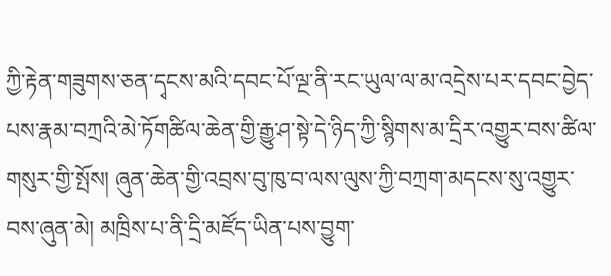ཀྱི་རྟེན་གཟུགས་ཅན་དྭངས་མའི་དབང་པོ་ལྔ་ནི་རང་ཡུལ་ལ་མ་འདྲེས་པར་དབང་བྱེད་པས་རྣམ་བཀྲའི་མེ་ཏོགཚིལ་ཆེན་གྱི་རྒྱུ་ཤ་སྟེ་དེ་ཉིད་ཀྱི་སྙིགས་མ་དྲིར་འགྱུར་བས་ཚིལ་གསུར་གྱི་སྤོས། ཞུན་ཆེན་གྱི་འབྲས་བུ་ཁུ་བ་ལས་ལུས་ཀྱི་བཀྲག་མདངས་སུ་འགྱུར་བས་ཞུན་མེ། མཁྲིས་པ་ནི་དྲི་མཛོད་ཡིན་པས་བྱུག་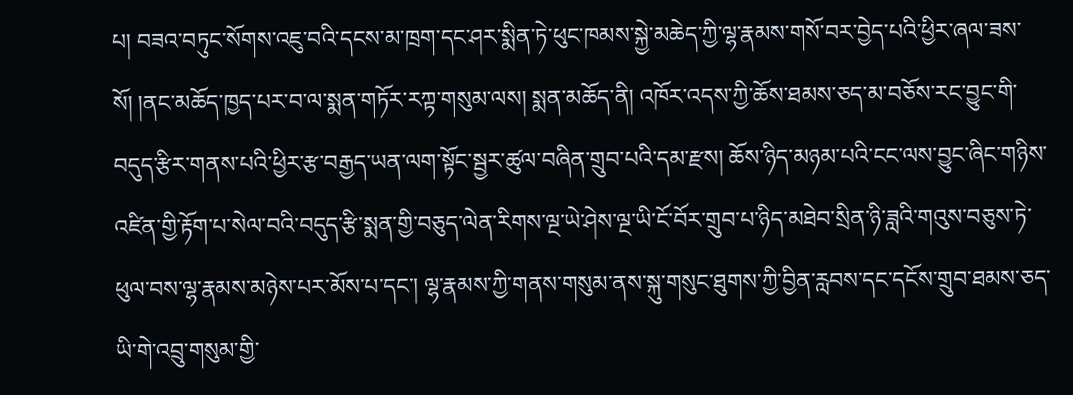པ། བཟའ་བཏུང་སོགས་འཇུ་བའི་དངས་མ་ཁྲག་དང་ཤར་སྨིན་ཏེ་ཕུང་ཁམས་སྐྱེ་མཆེད་ཀྱི་ལྷ་རྣམས་གསོ་བར་བྱེད་པའི་ཕྱིར་ཞལ་ཟས་སོ། །ནང་མཆོད་ཁྱད་པར་བ་ལ་སྨན་གཏོར་རཀྟ་གསུམ་ལས། སྨན་མཆོད་ནི། འཁོར་འདས་ཀྱི་ཆོས་ཐམས་ཅད་མ་བཅོས་རང་བྱུང་གི་བདུད་རྩིར་གནས་པའི་ཕྱིར་རྩ་བརྒྱད་ཡན་ལག་སྟོང་སྦྱར་ཚུལ་བཞིན་གྲུབ་པའི་དམ་རྫས། ཆོས་ཉིད་མཉམ་པའི་ངང་ལས་བྱུང་ཞིང་གཉིས་འཛིན་གྱི་རྟོག་པ་སེལ་བའི་བདུད་རྩི་སྨན་གྱི་བཅུད་ལེན་རིགས་ལྔ་ཡེ་ཤེས་ལྔ་ཡི་ངོ་བོར་གྲུབ་པ་ཉིད་མཐེབ་སྲིན་ཉི་ཟླའི་གའུས་བཅུས་ཏེ་ཕུལ་བས་ལྷ་རྣམས་མཉེས་པར་མོས་པ་དང་། ལྷ་རྣམས་ཀྱི་གནས་གསུམ་ནས་སྐུ་གསུང་ཐུགས་ཀྱི་བྱིན་རླབས་དང་དངོས་གྲུབ་ཐམས་ཅད་ཡི་གེ་འབྲུ་གསུམ་གྱི་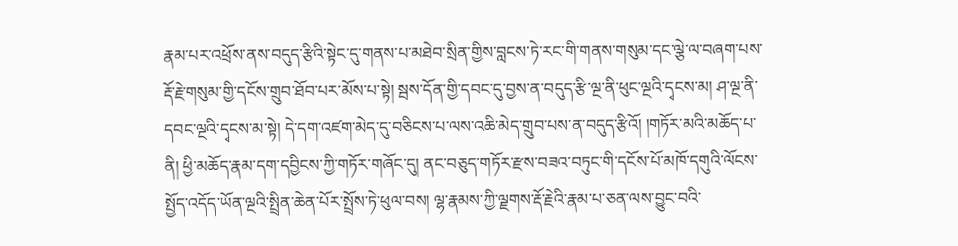རྣམ་པར་འཕྲོས་ནས་བདུད་རྩིའི་སྟེང་དུ་གནས་པ་མཐེབ་སྲིན་གྱིས་བླངས་ཏེ་རང་གི་གནས་གསུམ་དང་ལྕེ་ལ་བཞག་པས་རྡོ་རྗེ་གསུམ་གྱི་དངོས་གྲུབ་ཐོབ་པར་མོས་པ་སྟེ། སྦས་དོན་གྱི་དབང་དུ་བྱས་ན་བདུད་རྩི་ལྔ་ནི་ཕུང་ལྔའི་དྭངས་མ། ཤ་ལྔ་ནི་དབང་ལྔའི་དྭངས་མ་སྟེ། དེ་དག་འཛག་མེད་དུ་བཅིངས་པ་ལས་འཆི་མེད་གྲུབ་པས་ན་བདུད་རྩིའོ། །གཏོར་མའི་མཆོད་པ་ནི། ཕྱི་མཆོད་རྣམ་དག་དབྱིངས་ཀྱི་གཏོར་གཞོང་དུ། ནང་བཅུད་གཏོར་རྫས་བཟའ་བཏུང་གི་དངོས་པོ་མཁོ་དགུའི་ལོངས་སྤྱོད་འདོད་ཡོན་ལྔའི་སྤྲིན་ཆེན་པོར་སྤྲོས་ཏེ་ཕུལ་བས། ལྷ་རྣམས་ཀྱི་ལྗགས་རྡོ་རྗེའི་རྣམ་པ་ཅན་ལས་བྱུང་བའི་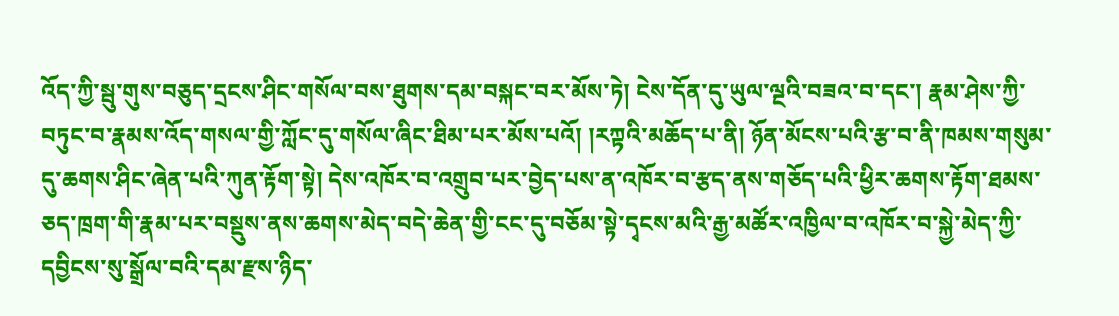འོད་ཀྱི་སྦུ་གུས་བཅུད་དྲངས་ཤིང་གསོལ་བས་ཐུགས་དམ་བསྐང་བར་མོས་ཏེ། ངེས་དོན་དུ་ཡུལ་ལྔའི་བཟའ་བ་དང་། རྣམ་ཤེས་ཀྱི་བཏུང་བ་རྣམས་འོད་གསལ་གྱི་ཀློང་དུ་གསོལ་ཞིང་ཐིམ་པར་མོས་པའོ། །རཀྟའི་མཆོད་པ་ནི། ཉོན་མོངས་པའི་རྩ་བ་ནི་ཁམས་གསུམ་དུ་ཆགས་ཤིང་ཞེན་པའི་ཀུན་རྟོག་སྟེ། དེས་འཁོར་བ་འགྲུབ་པར་བྱེད་པས་ན་འཁོར་བ་རྩད་ནས་གཅོད་པའི་ཕྱིར་ཆགས་རྟོག་ཐམས་ཅད་ཁྲག་གི་རྣམ་པར་བསྡུས་ནས་ཆགས་མེད་བདེ་ཆེན་གྱི་ངང་དུ་བཅོམ་སྟེ་དྭངས་མའི་རྒྱ་མཚོར་འཁྱིལ་བ་འཁོར་བ་སྐྱེ་མེད་ཀྱི་དབྱིངས་སུ་སྒྲོལ་བའི་དམ་རྫས་ཉིད་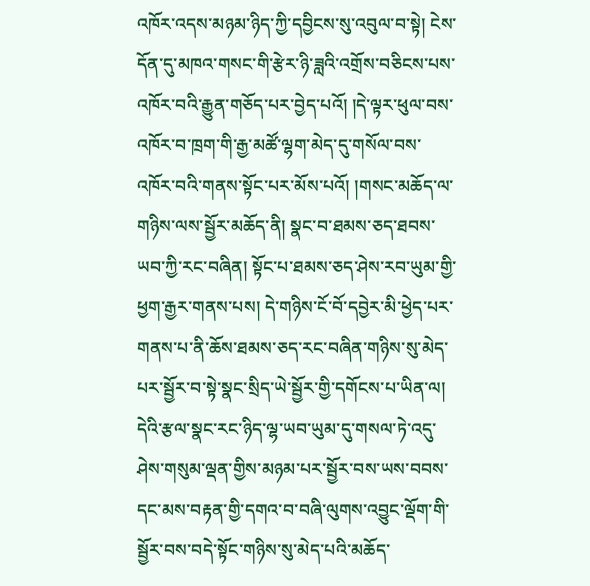འཁོར་འདས་མཉམ་ཉིད་ཀྱི་དབྱིངས་སུ་འབུལ་བ་སྟེ། ངེས་དོན་དུ་མཁའ་གསང་གི་རྩེར་ཉི་ཟླའི་འགྲོས་བཅིངས་པས་འཁོར་བའི་རྒྱུན་གཅོད་པར་བྱེད་པའོ། །དེ་ལྟར་ཕུལ་བས་འཁོར་བ་ཁྲག་གི་རྒྱ་མཚོ་ལྷག་མེད་དུ་གསོལ་བས་འཁོར་བའི་གནས་སྟོང་པར་མོས་པའོ། །གསང་མཆོད་ལ་གཉིས་ལས་སྦྱོར་མཆོད་ནི། སྣང་བ་ཐམས་ཅད་ཐབས་ཡབ་ཀྱི་རང་བཞིན། སྟོང་པ་ཐམས་ཅད་ཤེས་རབ་ཡུམ་གྱི་ཕྱག་རྒྱར་གནས་པས། དེ་གཉིས་ངོ་བོ་དབྱེར་མི་ཕྱེད་པར་གནས་པ་ནི་ཆོས་ཐམས་ཅད་རང་བཞིན་གཉིས་སུ་མེད་པར་སྦྱོར་བ་སྟེ་སྣང་སྲིད་ཡེ་སྦྱོར་གྱི་དགོངས་པ་ཡིན་ལ། དེའི་རྩལ་སྣང་རང་ཉིད་ལྷ་ཡབ་ཡུམ་དུ་གསལ་ཏེ་འདུ་ཤེས་གསུམ་ལྡན་གྱིས་མཉམ་པར་སྦྱོར་བས་ཡས་བབས་དང་མས་བརྟན་གྱི་དགའ་བ་བཞི་ལུགས་འབྱུང་ལྡོག་གི་སྦྱོར་བས་བདེ་སྟོང་གཉིས་སུ་མེད་པའི་མཆོད་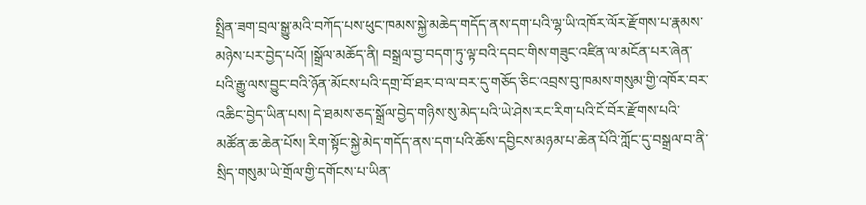སྤྲིན་ཟག་བྲལ་སྒྱུ་མའི་བཀོད་པས་ཕུང་ཁམས་སྐྱེ་མཆེད་གདོད་ནས་དག་པའི་ལྷ་ཡི་འཁོར་ལོར་རྫོགས་པ་རྣམས་མཉེས་པར་བྱེད་པའོ། །སྒྲོལ་མཆོད་ནི། བསྒྲལ་བྱ་བདག་ཏུ་ལྟ་བའི་དབང་གིས་གཟུང་འཛིན་ལ་མངོན་པར་ཞེན་པའི་རྒྱུ་ལས་བྱུང་བའི་ཉོན་མོངས་པའི་དགྲ་བོ་ཐར་བ་ལ་བར་དུ་གཅོད་ཅིང་འབྲས་བུ་ཁམས་གསུམ་གྱི་འཁོར་བར་འཆིང་བྱེད་ཡིན་པས། དེ་ཐམས་ཅད་སྒྲོལ་བྱེད་གཉིས་སུ་མེད་པའི་ཡེ་ཤེས་རང་རིག་པའི་ངོ་བོར་རྫོགས་པའི་མཚོན་ཆ་ཆེན་པོས། རིག་སྟོང་སྐྱེ་མེད་གདོད་ནས་དག་པའི་ཆོས་དབྱིངས་མཉམ་པ་ཆེན་པོའི་ཀློང་དུ་བསྒྲལ་བ་ནི་སྲིད་གསུམ་ཡེ་གྲོལ་གྱི་དགོངས་པ་ཡིན་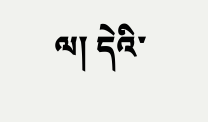ལ། དེའི་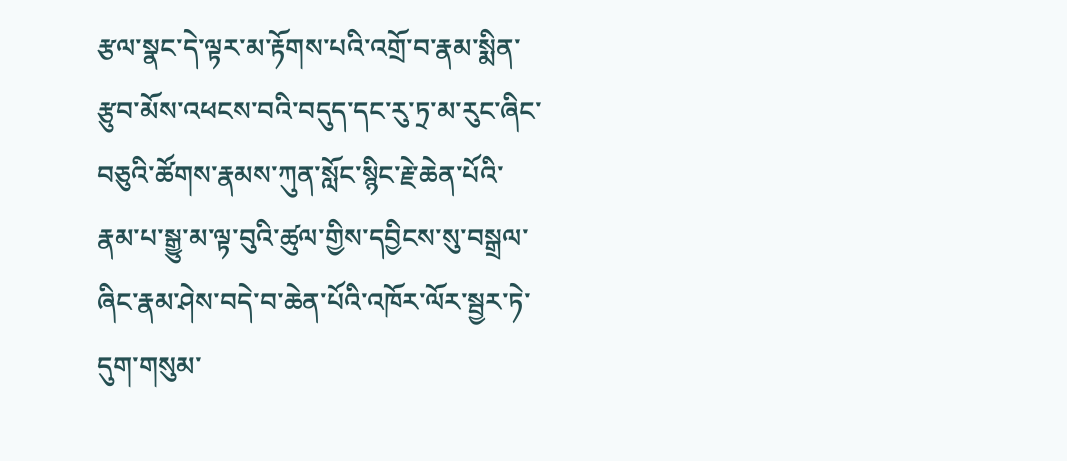རྩལ་སྣང་དེ་ལྟར་མ་རྟོགས་པའི་འགྲོ་བ་རྣམ་སྨིན་རྩུབ་མོས་འཕངས་བའི་བདུད་དང་རུ་ཏྲ་མ་རུང་ཞིང་བཅུའི་ཚོགས་རྣམས་ཀུན་སློང་སྙིང་རྗེ་ཆེན་པོའི་རྣམ་པ་སྒྱུ་མ་ལྟ་བུའི་ཚུལ་གྱིས་དབྱིངས་སུ་བསྒྲལ་ཞིང་རྣམ་ཤེས་བདེ་བ་ཆེན་པོའི་འཁོར་ལོར་སྦྱར་ཏེ་དུག་གསུམ་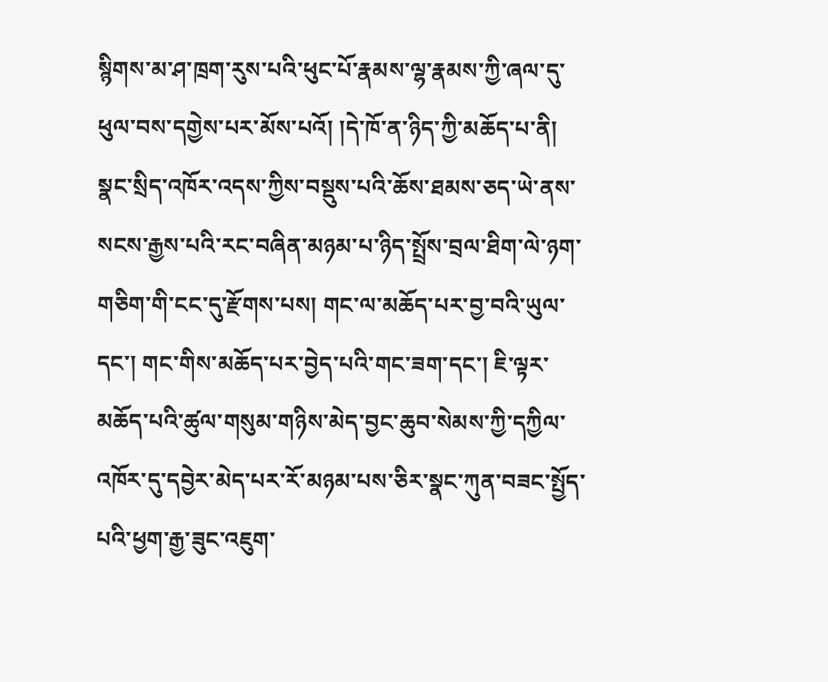སྙིགས་མ་ཤ་ཁྲག་རུས་པའི་ཕུང་པོ་རྣམས་ལྷ་རྣམས་ཀྱི་ཞལ་དུ་ཕུལ་བས་དགྱེས་པར་མོས་པའོ། །དེ་ཁོ་ན་ཉིད་ཀྱི་མཆོད་པ་ནི། སྣང་སྲིད་འཁོར་འདས་ཀྱིས་བསྡུས་པའི་ཆོས་ཐམས་ཅད་ཡེ་ནས་སངས་རྒྱས་པའི་རང་བཞིན་མཉམ་པ་ཉིད་སྤྲོས་བྲལ་ཐིག་ལེ་ཉག་གཅིག་གི་ངང་དུ་རྫོགས་པས། གང་ལ་མཆོད་པར་བྱ་བའི་ཡུལ་དང་། གང་གིས་མཆོད་པར་བྱེད་པའི་གང་ཟག་དང་། ཇི་ལྟར་མཆོད་པའི་ཚུལ་གསུམ་གཉིས་མེད་བྱང་ཆུབ་སེམས་ཀྱི་དཀྱིལ་འཁོར་དུ་དབྱེར་མེད་པར་རོ་མཉམ་པས་ཅིར་སྣང་ཀུན་བཟང་སྤྱོད་པའི་ཕྱག་རྒྱ་ཟུང་འཇུག་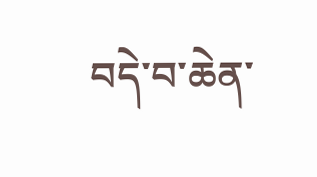བདེ་བ་ཆེན་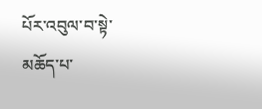པོར་འབུལ་བ་སྟེ་མཆོད་པ་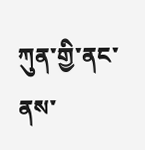ཀུན་གྱི་ནང་ནས་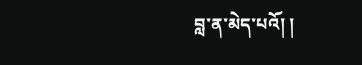བླ་ན་མེད་པའོ། །